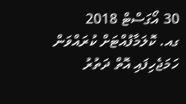30 އޯގަސްޓް 2018
ގއ. ކޮލަމާފުއްޓަށް ކުރައްވަން ހަމަޖެހިފައި އޮތް ދަތުރު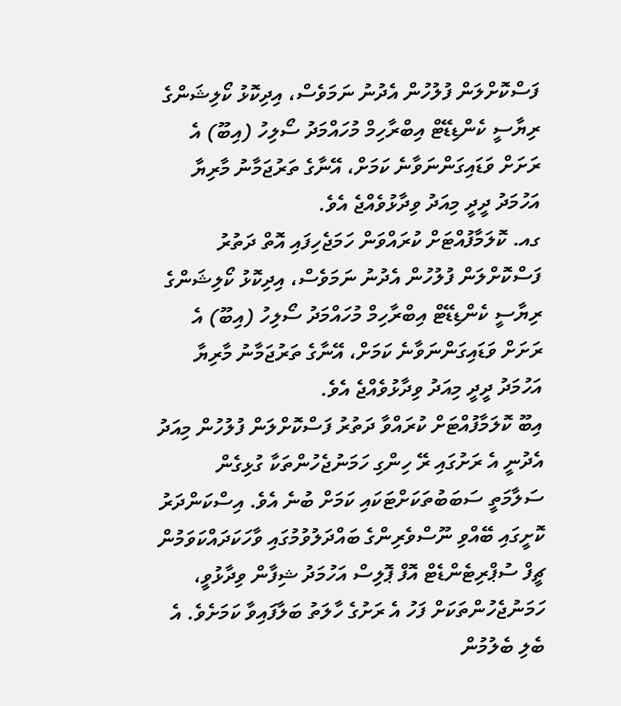ފަސްކޮށްލަން ފުލުހުން އެދުނު ނަމަވެސް، އިދިކޮޅު ކޯލިޝަންގެ ރިޔާސީ ކެންޑިޑޭޓް އިބްރާހިމް މުހައްމަދު ސޯލިހު (އިބޫ) އެ ރަށަށް ވަޑައިގަންނަވާނެ ކަމަށް، އޭނާގެ ތަރުޖަމާނު މާރިޔާ އަހުމަދު ދީދީ މިއަދު ވިދާޅުވެއްޖެ އެވެ.
ގއ. ކޮލަމާފުއްޓަށް ކުރައްވަން ހަމަޖެހިފައި އޮތް ދަތުރު ފަސްކޮށްލަން ފުލުހުން އެދުނު ނަމަވެސް، އިދިކޮޅު ކޯލިޝަންގެ ރިޔާސީ ކެންޑިޑޭޓް އިބްރާހިމް މުހައްމަދު ސޯލިހު (އިބޫ) އެ ރަށަށް ވަޑައިގަންނަވާނެ ކަމަށް، އޭނާގެ ތަރުޖަމާނު މާރިޔާ އަހުމަދު ދީދީ މިއަދު ވިދާޅުވެއްޖެ އެވެ.
އިބޫ ކޮލަމާފުއްޓަށް ކުރައްވާ ދަތުރު ފަސްކޮށްލަން ފުލުހުން މިއަދު އެދުނީ އެ ރަށުގައި ރޭ ހިންގި ހަމަނުޖެހުންތަކާ ގުޅިގެން ސަލާމަތީ ސަބަބުތަކަށްޓަކައި ކަމަށް ބުނެ އެވެ. އިސްކަންދަރު ކޮށީގައި ބޭއްވި ނޫސްވެރިންގެ ބައްދަލުވުމުގައި ވާހަކަދައްކަވަމުން ޗީފް ސުޕްރިޓެންޑެޓް އޮފް ޕޮލިސް އަހުމަދު ޝިފާން ވިދާޅުވީ، ހަމަނުޖެހުންތަކަށް ފަހު އެ ރަށުގެ ހާލަތު ބަލާފައިވާ ކަމަށެވެ. އެ ބެލި ބެލުމުން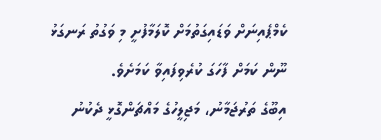ކެމްޕެއިނަށް ވަޑައިގަތުމަށް ކޮލަމާފުށީ މި ވަގުތު ރަނގަޅު ނޫން ކަމަށް ފާހަގަ ކުރެވިފައިވާ ކަމަށެވެ.
އިބޫގެ ތަރުޖަމާނު، މަޖިލީހުގެ މައްޗަންގޮޅީ ދެކުނު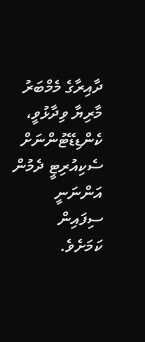ދާއިރާގެ މެމްބަރު މާރިޔާ ވިދާޅުވީ، ކެންޑިޑޭޓުންނަށް ސެކިއުރިޓީ ދެމުން އަންނަނީ ސިފައިން ކަމަށެވެ.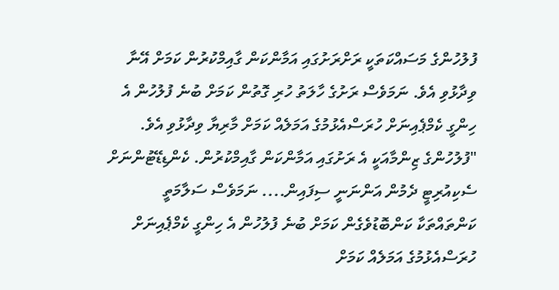ފުލުހުންގެ މަސައްކަތަކީ ރަށްރަށުގައި އަމާންކަން ގާއިމްކުރުން ކަމަށް އޭނާ ވިދާޅުވި އެވެ. ނަމަވެސް ރަށުގެ ހާލަތު ހުރި ގޮތުން ކަމަށް ބުނެ ފުލުހުން އެ ހިންގީ ކެމްޕެއިނަށް ހުރަސްއެޅުމުގެ އަމަލެއް ކަމަށް މާރިޔާ ވިދާޅުވި އެވެ.
"ފުލުހުންގެ ޒިންމާއަކީ އެ ރަށުގައި އަމާންކަން ގާއިމްކުރުން. ކެންޑިޑޭޓުންނަށް ސެކިއުރިޓީ ދެމުން އަންނަނީ ސިފައިން.... ނަމަވެސް ސަލާމަތީ ކަންތައްތަކާ ކަންބޮޑުވެގެން ކަމަށް ބުނެ ފުލުހުން އެ ހިންގީ ކެމްޕެއިނަށް ހުރަސްއެޅުމުގެ އަމަލެއް ކަމަށް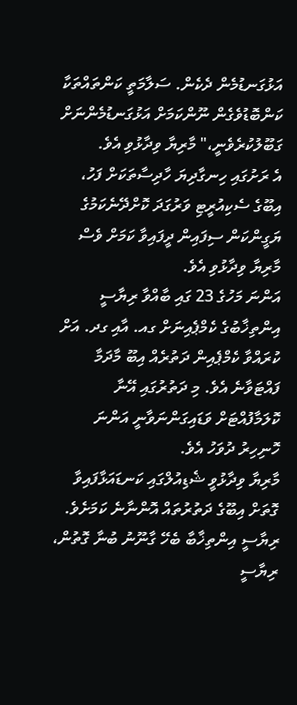އަޅުގަނޑުމެން ދެކެން. ސަލާމަތީ ކަންތައްތަކާ ކަންބޮޑުވެގެން ނޫންކަމަށް އަޅުގަނޑުމެންނަށް ގަބޫލުކުރެވެނީ،" މާރިޔާ ވިދާޅުވި އެވެ.
އެ ރަށުގައި ހިނގާދިޔަ ހާދިސާތަކަށް ފަހު، އިބޫގެ ސެކިއުރީޓި ވަރުގަދަ ކޮށްދޭނެކަމުގެ ޔަގީންކަން ސިފައިން ދީފައިވާ ކަމަށް ވެސް މާރިޔާ ވިދާޅުވި އެވެ.
އަންނަ މަހުގެ 23 ގައި ބާއްވާ ރިޔާސީ އިންތިޚާބުގެ ކެމްޕެއިނަށް ގއ. އާއި ގދ. އަށް ކުރައްވާ ކެމްޕެއިން ދަތުރެއް އިބޫ މާދަމާ ފައްޓަވާނެ އެވެ. މި ދަތުރުގައި އޭނާ ކޮލަމާފުއްޓަށް ވަޑައިގަންނަވާނީ އަންނަ ހޮނިހިރު ދުވަހު އެވެ.
މާރިޔާ ވިދާޅުވީ ޝެޑިއުލްގައި ކަނޑައަޅާފައިވާ ގޮތަށް އިބޫގެ ދަތުރުތައް އޮންނާނެ ކަމަށެވެ.
ރިޔާސީ އިންތިޚާބާ ބެހޭ ގާނޫނު ބުނާ ގޮތުން، ރިޔާސީ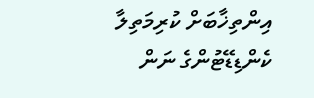އިންތިޚާބަށް ކުރިމަތިލާ ކެންޑިޑޭޓުންގެ ނަން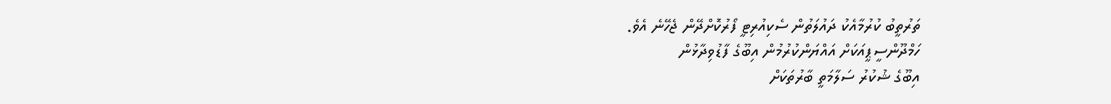ތަރުތީބު ކުރުމާއެކު ދައުލަތުން ސެކިއުރިޓީ ފޯރުކޮށްދޭން ޖެހޭނެ އެވެ.
ހަމްދޫންސީޕީއަކަށް އައްޔަންކުރުމުން އިބޫގެ ފާޑުވިދާޅުން
އިބޫގެ ޝުކުރު ސަލާމަތީ ބާރުތަކަށް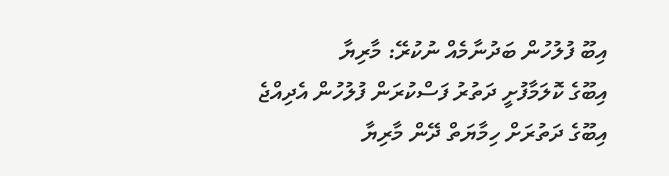އިބޫ ފުލުހުން ބަދުނާމެއް ނުކުރޭ: މާރިޔާ
އިބޫގެ ކޮލަމާފުށީ ދަތުރު ފަސްކުރަން ފުލުހުން އެދިއްޖެ
އިބޫގެ ދަތުރަށް ހިމާޔަތް ދޭން މާރިޔާ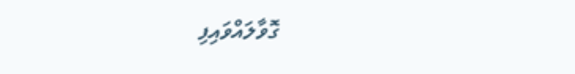ގޮވާލައްވައިފި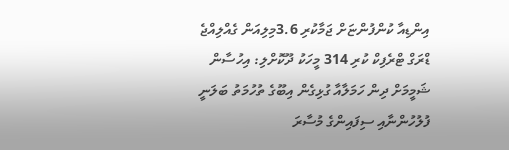އިންޑިއާ ކުންފުންޏަށް ޖަމާކުރި 3.6މިލިއަން ގެއްލިއްޖެ
ޑްރަގް ޓްރެފިކް ކުރި 314 މީހަކު ދޫކޮށްލި: އިހުސާން
ޝަމީމަށް ދިން ހަމަލާއާ ގުޅިގެން އިބޫގެ ތުހުމަތު ބަލަނީ
ފުލުހުންނާއި ސިފައިންގެ މުސާރަ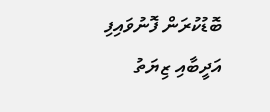ބޮޑުކުރަން ފޮނުވައިފި
އަދީބާއި ޒިޔަތު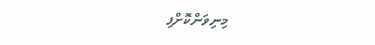މިނިވަންކޮށްފި